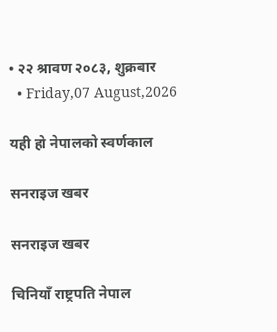• २२ श्रावण २०८३, शुक्रबार
  • Friday,07 August,2026

यही हो नेपालको स्वर्णकाल

सनराइज खबर

सनराइज खबर

चिनियाँ राष्ट्रपति नेपाल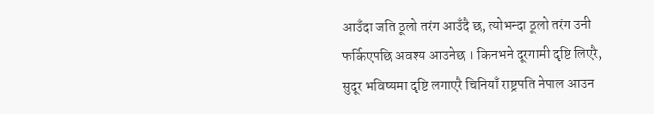आउँदा जति ठूलो तरंग आउँदै छ, त्योभन्दा ठूलो तरंग उनी फर्किएपछि अवश्य आउनेछ । किनभने दूरगामी दृष्टि लिएरै, सुदूर भविष्यमा दृष्टि लगाएरै चिनियाँ राष्ट्रपति नेपाल आउन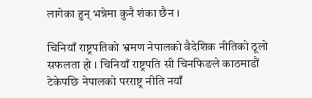लागेका हुन् भन्नेमा कुनै शंका छैन ।

चिनियाँ राष्ट्रपतिको भ्रमण नेपालको वैदेशिक नीतिको ठूलो सफलता हो । चिनियाँ राष्ट्रपति सी चिनफिङले काठमाडौं टेकेपछि नेपालको परराष्ट्र नीति नयाँ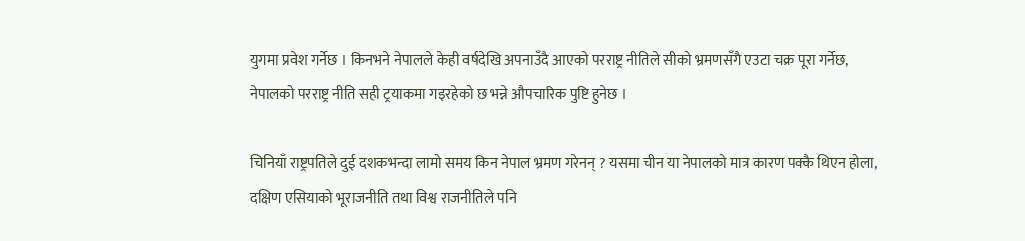युगमा प्रवेश गर्नेछ । किनभने नेपालले केही वर्षदेखि अपनाउँदै आएको परराष्ट्र नीतिले सीको भ्रमणसँगै एउटा चक्र पूरा गर्नेछ, नेपालको परराष्ट्र नीति सही ट्रयाकमा गइरहेको छ भन्ने औपचारिक पुष्टि हुनेछ ।

चिनियाँ राष्ट्रपतिले दुई दशकभन्दा लामो समय किन नेपाल भ्रमण गरेनन् ? यसमा चीन या नेपालको मात्र कारण पक्कै थिएन होला, दक्षिण एसियाको भूराजनीति तथा विश्व राजनीतिले पनि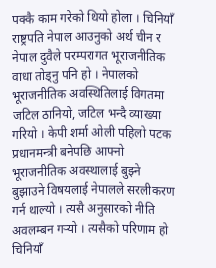पक्कै काम गरेको थियो होला । चिनियाँ राष्ट्रपति नेपाल आउनुको अर्थ चीन र नेपाल दुवैले परम्परागत भूराजनीतिक वाधा तोड्नु पनि हो । नेपालको भूराजनीतिक अवस्थितिलाई विगतमा जटिल ठानियो, जटिल भन्दै व्याख्या गरियो । केपी शर्मा ओली पहिलो पटक प्रधानमन्त्री बनेपछि आफ्नो भूराजनीतिक अवस्थालाई बुझ्ने बुझाउने विषयलाई नेपालले सरलीकरण गर्न थाल्यो । त्यसै अनुसारको नीति अवलम्बन गर्‍यो । त्यसैको परिणाम हो चिनियाँ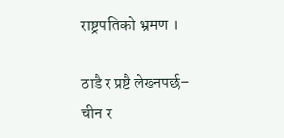राष्ट्रपतिको भ्रमण ।

ठाडै र प्रष्टै लेख्नपर्छ– चीन र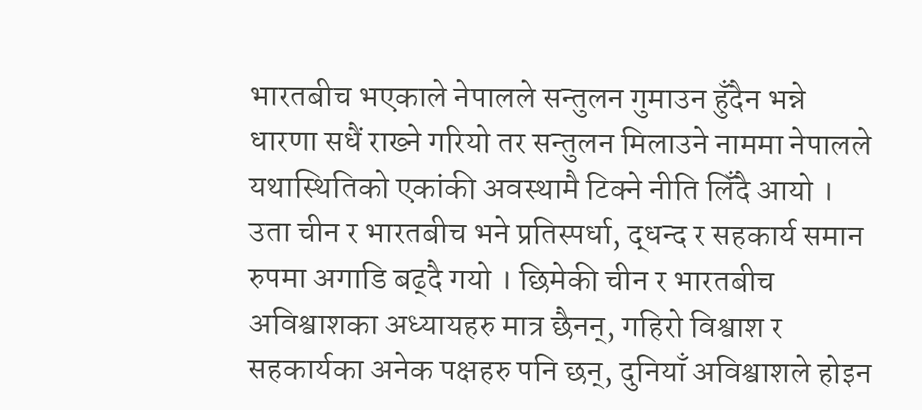भारतबीच भएकाले नेपालले सन्तुलन गुमाउन हुँदैन भन्ने धारणा सधैं राख्ने गरियो तर सन्तुलन मिलाउने नाममा नेपालले यथास्थितिको एकांकी अवस्थामै टिक्ने नीति लिँदै आयो । उता चीन र भारतबीच भने प्रतिस्पर्धा, द्धन्द र सहकार्य समान रुपमा अगाडि बढ्दै गयो । छिमेकी चीन र भारतबीच अविश्वाशका अध्यायहरु मात्र छैनन्, गहिरो विश्वाश र सहकार्यका अनेक पक्षहरु पनि छन्, दुनियाँ अविश्वाशले होइन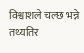विश्वाशले चल्छ भन्ने तथ्यतिर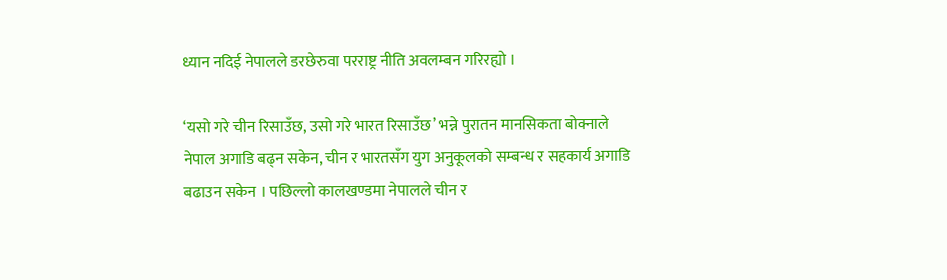ध्यान नदिई नेपालले डरछेरुवा परराष्ट्र नीति अवलम्बन गरिरह्यो ।

‘यसो गरे चीन रिसाउँछ, उसो गरे भारत रिसाउँछ’ भन्ने पुरातन मानसिकता बोक्नाले नेपाल अगाडि बढ्न सकेन, चीन र भारतसँग युग अनुकूलको सम्बन्ध र सहकार्य अगाडि बढाउन सकेन । पछिल्लो कालखण्डमा नेपालले चीन र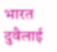भारत दुवैलाई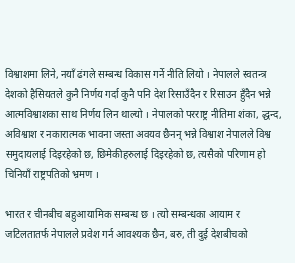विश्वाशमा लिने, नयाँ ढंगले सम्बन्ध विकास गर्ने नीति लियो । नेपालले स्वतन्त्र देशको हैसियतले कुनै निर्णय गर्दा कुनै पनि देश रिसाउँदैन र रिसाउन हुँदैन भन्ने आत्मविश्वाशका साथ निर्णय लिन थाल्यो । नेपालको परराष्ट्र नीतिमा शंका, द्धन्द, अविश्वाश र नकारात्मक भावना जस्ता अवयव छैनन् भन्ने विश्वाश नेपालले विश्व समुदायलाई दिइरहेको छ, छिमेकीहरुलाई दिइरहेको छ, त्यसैको परिणाम हो चिनियाँ राष्ट्रपतिको भ्रमण ।

भारत र चीनबीच बहुआयामिक सम्बन्ध छ । त्यो सम्बन्धका आयाम र जटिलतातर्फ नेपालले प्रवेश गर्न आवश्यक छैन, बरु, ती दुई देशबीचको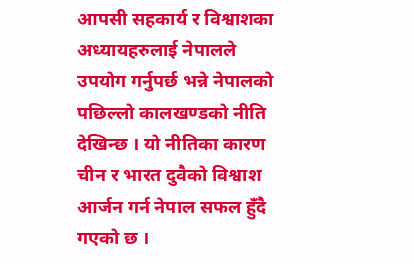आपसी सहकार्य र विश्वाशका अध्यायहरुलाई नेपालले उपयोग गर्नुपर्छ भन्ने नेपालको पछिल्लो कालखण्डको नीति देखिन्छ । यो नीतिका कारण चीन र भारत दुवैको विश्वाश आर्जन गर्न नेपाल सफल हुँदै गएको छ ।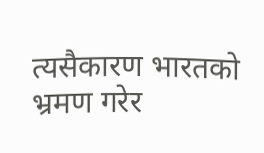त्यसैकारण भारतको भ्रमण गरेर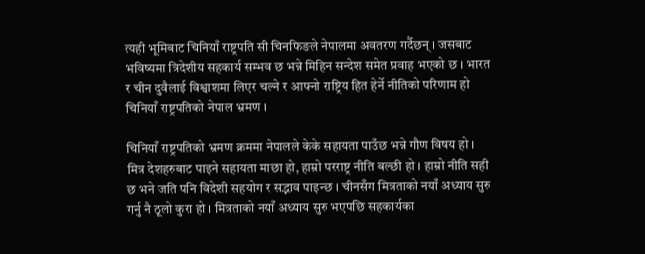त्यही भूमिबाट चिनियाँ राष्ट्रपति सी चिनफिङले नेपालमा अवतरण गर्दैछन् । जसबाट भविष्यमा त्रिदेशीय सहकार्य सम्भव छ भन्ने मिहिन सन्देश समेत प्रवाह भएको छ । भारत र चीन दुवैलाई विश्वाशमा लिएर चल्ने र आफ्नो राष्ट्रिय हित हेर्ने नीतिको परिणाम हो चिनियाँ राष्ट्रपतिको नेपाल भ्रमण ।

चिनियाँ राष्ट्रपतिको भ्रमण क्रममा नेपालले केके सहायता पाउँछ भन्ने गौण विषय हो । मित्र देशहरुबाट पाइने सहायता माछा हो, हाम्रो परराष्ट्र नीति बल्छी हो । हाम्रो नीति सही छ भने जति पनि विदेशी सहयोग र सद्भाव पाइन्छ । चीनसँग मित्रताको नयाँ अध्याय सुरु गर्नु नै ठूलो कुरा हो । मित्रताको नयाँ अध्याय सुरु भएपछि सहकार्यका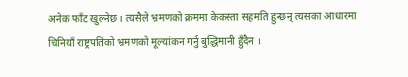अनेक फाँट खुल्नेछ । त्यसैले भ्रमणको क्रममा केकस्ता सहमति हुन्छन् त्यसका आधारमा चिनियाँ राष्ट्रपतिको भ्रमणको मूल्यांकन गर्नु बुद्धिमानी हुँदैन ।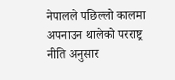नेपालले पछिल्लो कालमा अपनाउन थालेको परराष्ट्र नीति अनुसार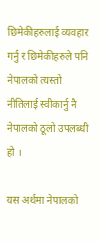छिमेकीहरुलाई व्यवहार गर्नु र छिमेकीहरुले पनि नेपालको त्यस्तो नीतिलाई स्वीकार्नु नै नेपालको ठूलो उपलब्धी हो ।

यस अर्थमा नेपालको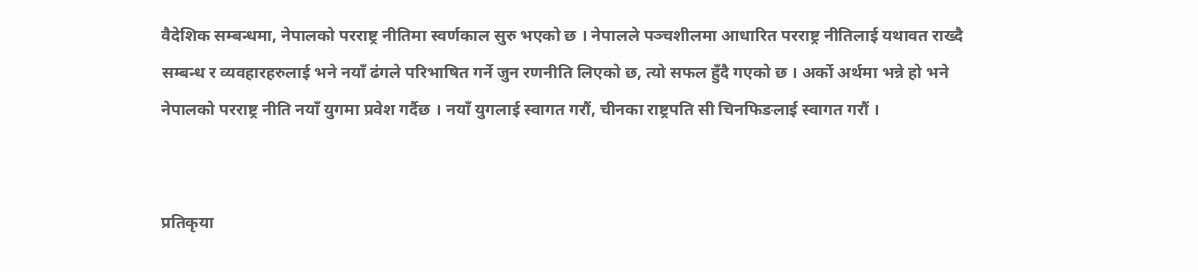वैदेशिक सम्बन्धमा, नेपालको परराष्ट्र नीतिमा स्वर्णकाल सुरु भएको छ । नेपालले पञ्चशीलमा आधारित परराष्ट्र नीतिलाई यथावत राख्दै सम्बन्ध र व्यवहारहरुलाई भने नयाँ ढंगले परिभाषित गर्ने जुन रणनीति लिएको छ, त्यो सफल हुँदै गएको छ । अर्को अर्थमा भन्ने हो भने नेपालको परराष्ट्र नीति नयाँ युगमा प्रवेश गर्दैछ । नयाँ युगलाई स्वागत गरौं, चीनका राष्ट्रपति सी चिनफिङलाई स्वागत गरौं ।


प्रतिकृया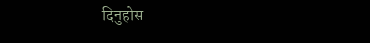दिनुहोस